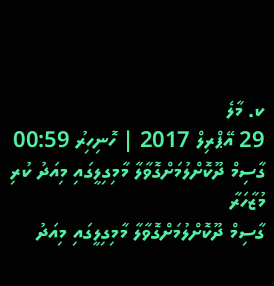ކ. މާލެ
29 އޭޕްރިލް 2017 | ހޮނިހިރު 00:59
ގާސިމް ދޫކޮށްލުމަށްގޮވާލާ މާމިގިލީގައި މިއަދު ކުރި މުޒާހަރާ
ގާސިމް ދޫކޮށްލުމަށްގޮވާލާ މާމިގިލީގައި މިއަދު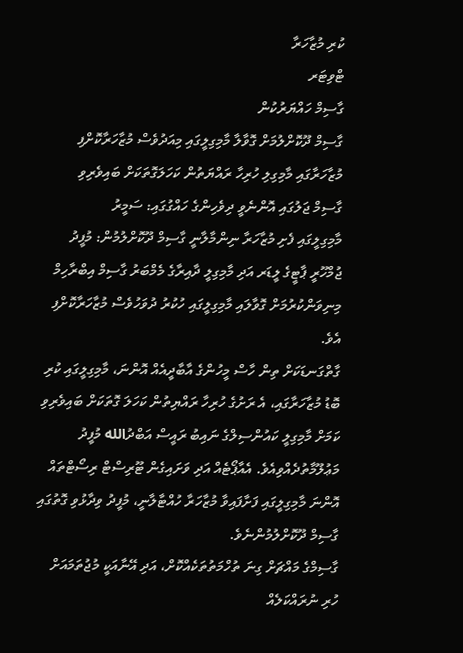ކުރި މުޒާހަރާ
ޓްވިޓަރ
ގާސިމް ހައްޔަރުކުން
ގާސިމް ދޫކޮށްލުމަށް ގޮވާލާ މާމިގިލީގައި މިއަދުވެސް މުޒާހަރާކޮށްފި
މުޒާހަރާގައި މާމިގިލި ހުރިހާ ރައްޔަތުން ކަހަލަގޮތަކަށް ބައިވެރިވި
ގާސިމް ޖަލުގައި އޮންނެވީ ދިވެހިންގެ ހައްގުގައި: ސަމީރު
މާމިގިލީގައި ފެށި މުޒާހަރާ ނިންމާލާނީ ގާސިމް ދޫކޮށްލުމުން: މުފީދު
ޖުމްހޫރީ ޕާޓީގެ ލީޑަރ އަދި މާމިގިލީ ދާއިރާގެ މެމްބަރު ގާސިމް އިބްރާހިމް މިނިވަންކުރުމަށް ގޮވާލައި މާމިގިލީގައި ހުކުރު ދުވަހުވެސް މުޒާހަރާކޮށްފި އެވެ.
ގާތްގަނޑަކަށް ތިން ހާސް މީހުންގެ އާބާދީއެއް އޮންނަ، މާމިގިލީގައި ކުރި ބޮޑު މުޒާހަރާގައި، އެ ރަށުގެ ހުރިހާ ރައްޔިތުން ކަހަލަ ގޮތަކަށް ބައިވެރިވި ކަމަށް މާމިގިލީ ކައުންސިލްގެ ނައިބު ރައީސް އަބްދުالله މުފީދު މަޢުލޫމާތުދެއްވިއެވެ. އެއާޕޯޓެއް އަދި ވަށައިގެން ޓޫރިސްޓް ރިސޯޓްތައް އޮންނަ މާމިގިލީގައި ފަށާފައިވާ މުޒާހަރާ ހުއްޓާލާނީ، މުފީދު ވިދާޅުވި ގޮތުގައި ގާސިމް ދޫކޮށްލުމުންނެވެ.
ގާސިމްގެ މައްޗަށް ގިނަ ތުހްމަތުތަކެއްކޮށް، އަދި އޭނާއަކީ މުޖުތަމައަށް ހުރި ނުރައްކަލެއް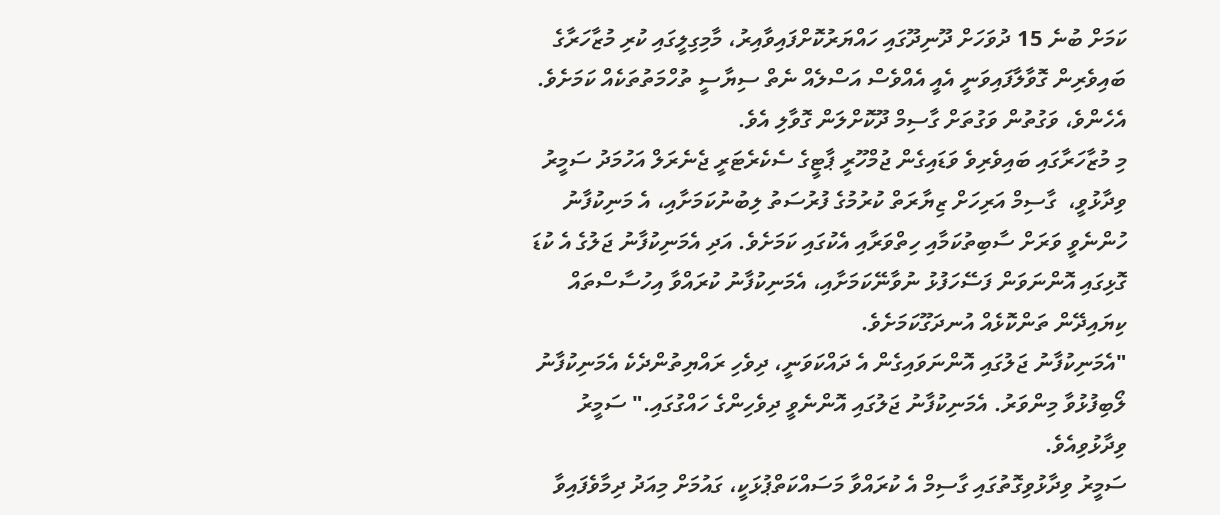ކަމަށް ބުނެ 15 ދުވަހަށް ދޫނިދޫގައި ހައްޔަރުކޮށްފައިވާއިރު، މާމިގިލީގައި ކުރި މުޒާހަރާގެ ބައިވެރިން ގޮވާލާފައިވަނީ އެއީ އެއްވެސް އަސްލެއް ނެތް ސިޔާސީ ތުހްމަތުތަކެއް ކަމަށެވެ. އެހެންވެ، ވަގުތުން ވަގުތަށް ގާސިމް ދޫކޮށްލަން ގޮވާލި އެވެ.
މި މުޒާހަރާގައި ބައިވެރިވެ ވަޑައިގެން ޖުމްހޫރީ ޕާޓީގެ ސެކެރެޓަރީ ޖެނެރަލް އަހުމަދު ސަމީރު ވިދާޅުވީ،  ގާސިމް އަރިހަށް ޒިޔާރަތް ކުރުމުގެ ފުރުސަތު ލިބުނުކަމަށާއި، އެ މަނިކުފާނު ހުންނެވީ ވަރަށް ސާބިތުކަމާއި ހިތްވަރާއި އެކުގައި ކަމަށެވެ. އަދި އެމަނިކުފާނު ޖަލުގެ އެ ކުޑަ ގޮޅިގައި އޮންނަވަން ފަސޭހަފުޅު ނުވާނޭކަމަށާއި، އެމަނިކުފާނު ކުރައްވާ އިހުސާސްތައް ކިޔައިދޭން ތަންކޮޅެއް އުނދަގޫކަމަށެވެ.
"އެމަނިކުފާނު ޖަލުގައި އޮންނަވައިގެން އެ ދައްކަވަނީ، ދިވެހި ރައްޔިތުންދެކެ އެމަނިކުފާނު ލޯބިފުޅުވާ މިންވަރު. އެމަނިކުފާނު ޖަލުގައި އޮންނެވީ ދިވެހިންގެ ހައްގުގައި." ސަމީރު ވިދާޅުވިއެވެ.
ސަމީރު ވިދާޅުވިގޮތުގައި ގާސިމް އެ ކުރައްވާ މަސައްކަތްޕުޅަކީ، ގައުމަށް މިއަދު ދިމާވެފައިވާ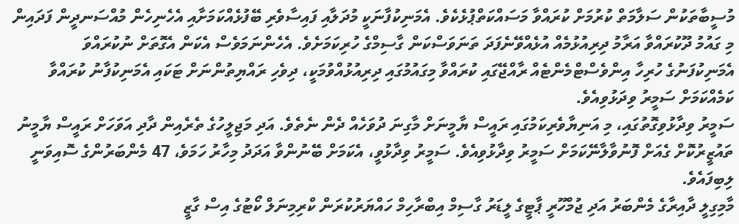މުސީބާތަކުން ސަލާމަތް ކުރުމަށް ކުރައްވާ މަސައްކަތްޕުޅެކެވެ. އެމަނިކުފާނަކީ މުދަލާއި ފައިސާވެރި ބޭފުޅެއްކަމަށާއި އެހެނިހެން މުއްސަނދީން ފަދައިން މި ގައުމު ދޫކުރައްވާ އަރާމު ދިރިއުޅުމެއް އުޅެއްވޭނެފަދަ ތަނަވަސްކަން ގާސިމްގެ ހުރިކަމަށެވެ. އެހެންނަމަވެސް އެކަން އެގޮތަށް ނުކުރައްވަ އެމަނިކުފަނުގެ ހުރިހާ އިންވެސްޓްމެންޓެއް ރާއްޖޭގައި ކުރައްވާ މިގައުމުގައި ދިރިއުޅުއްވުމަކީ، ދިވެހި ރައްޔިތުންނަށް ޓަކައި އެމަނިކުފާނު ކުރައްވާ ކަމެއްކަމަށް ސަމީރު ވިދަޅުވިއެވެ.
ސަމީރު ވިދާޅުވިގޮތުގައި، މި އަނިޔާވެރިކަމުގައި ރައީސް ޔާމީނަށް މާގިނަ ދުވަހެއް ދެން ނެތެވެ. އަދި މަޖިލީހުގެ ތެރެއިން ދާދި އަވަހަށް ރައީސް ޔާމީނު ތައުޒީރުކޮށް ގެއަށް ފޮނުވާލާނޭކަމަށް ސަމީރު ވިދާޅުވިއެވެ. ސަމީރު ވިދާޅުވީ، އެކަމަށް ބޭނުންވާ އަދަދު މިހާރު ހަމަވެ، 47 މެންބަރުންގެ ސޮއިވަނީ ލިބިފައެވެ.
މާމިގިލީ ދާއިރާގެ މެންބަރު އަދި ޖުމްހޫރީ ޕާޓީގެ ލީޑަރު ގާސިމް އިބްރާހިމް ހައްޔަރުކުރަން ކްރިމިނަލް ކޯޓުގެ އިސް ގާޒީ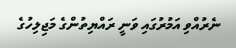ނެރުއްވި އަމުރުގައި ވަނީ ރައްޔިތުންގެ މަޖިލިހުގެ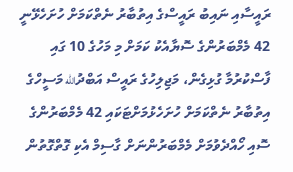ރައީސާއި ނައިބު ރައީސްގެ އިތުބާރު ނެތްކަމަށް ހުށަހެޅޭނީ 42 މެމްބަރުންގެ ސޮޔާއެކު ކަމަށް މި މަހުގެ 10 ގައި ފާސްކުރުމާ ގުޅިގެން، މަޖިލިހުގެ ރައީސް އަބްދުالله މަސީހްގެ އިތުބާރު ނެތްކަމަށް ހުށަހެޅުމަށްޓަކައި 42 މެމްބަރުންގެ ސޮއި ހޯއްދެވުމަށް މެމްބަރުންނަށް ގާސިމް އެކި ގޮތްގޮތުން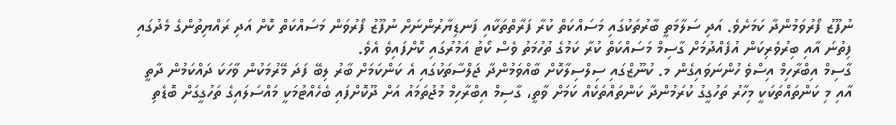ނުފޫޒު ފޯރުވަމުންދާ ކަމަށެވެ. އަދި ސަލާމަތީ ބާރުތަކުގައި މަސައްކަތް ކުރާ ފަރާތްތަކާއި ފަނޑިޔާރުންނަށް ނުފޫޒު ފޯރުވަން މަސައްކަތް ކޮށް އަދި ރައްޔިތުންގެ މެދުގައި ފިތުނަ އާއި ބިރުވެރިކަން އުފެއްދުމަށް ގާސިމް މަސައްކަތް ކުރާ ކަމުގެ ތުހުމަތު ވެސް ކޯޓު އަމުރުގައި ކޮށްފައިވެ އެވެ.
ގާސިމް އިބްރާހިމް އިސްވެ ހުންނަވައިގެން މ. ކުނޫޒްގައި ސިލްސިލާކޮށް ބާއްވަމުންދާ ޖަލްސާތަކުގައި އެ ކަންކަމަށް ބާރު ލިބޭ ފަދަ މޭރުމަކުން ވާހަކަ ދައްކަމުން ދާތީ އާއި މި ކަންތައްތަކަކީ މިހާރު ތަހުގީގު ކުރަމުންދާ ކަންތައްތަކެއް ކަމަށް ވާތީ، ގާސިމް އިބްރާހިމް މުޖުތަމައު އަށް ދޫކޮށްފައި ބެހެއްޓުމަކީ މައްސަލައިގެ ތަހުގީގަށް ބޮޑެތި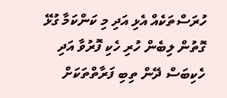ހުރަސްތަކެއް އެޅި އަދި މި ކަންކަމާ ގުޅޭ ގޮތުން ލިބެން ހުރި ހެކި ފޮރުވާ އަދި ހެކިބަސް ދޭން ތިބި ފަރާތްތަކަށް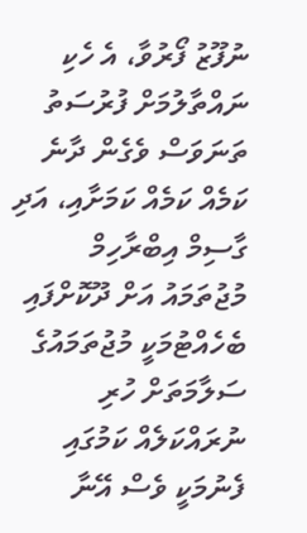ނުފޫޒު ފޯރުވާ، އެ ހެކި ނައްތާލުމަށް ފުރުސަތު ތަނަވަސް ވެގެން ދާނެ ކަމެއް ކަމެއް ކަމަށާއި، އަދި ގާސިމް އިބްރާހިމް މުޖުތަމައު އަށް ދޫކޮށްފައި ބެހެއްޓުމަކީ މުޖުތަމައުގެ ސަލާމަތަށް ހުރި ނުރައްކަލެއް ކަމުގައި ފެނުމަކީ ވެސް އޭނާ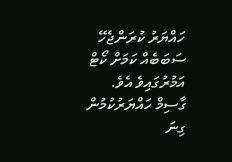ހައްޔަރު ކުރަންޖެހޭ ސަބަބެއް ކަމަށް ކޯޓް އަމުރުގައިވެ އެވެ.
ގާސިމް ހައްޔަރުކުމުން ގިނަ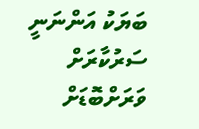ބަޔަކު އަންނަނީ ސަރުކާރަށް ވަރަށްބޮޑަށް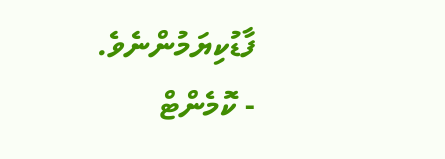ފާޑުކިޔަމުންނެވެ.
- ކޮމެންޓް